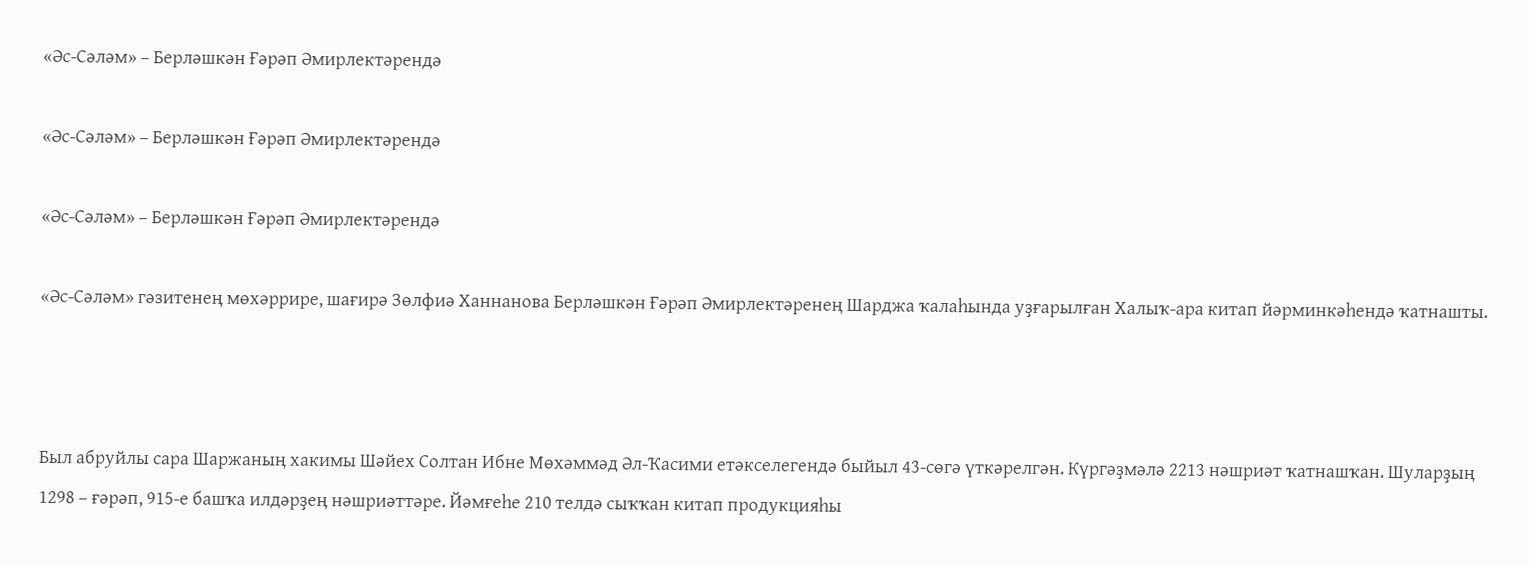«Әс-Сәләм» – Берләшкән Ғәрәп Әмирлектәрендә

«Әс-Сәләм» – Берләшкән Ғәрәп Әмирлектәрендә

«Әс-Сәләм» – Берләшкән Ғәрәп Әмирлектәрендә

«Әс-Сәләм» гәзитенең мөхәррире, шағирә Зөлфиә Ханнанова Берләшкән Ғәрәп Әмирлектәренең Шарджа ҡалаһында уҙғарылған Халыҡ-ара китап йәрминкәһендә ҡатнашты.



Был абруйлы сара Шаржаның хакимы Шәйех Солтан Ибне Мөхәммәд Әл-Ҡасими етәкселегендә быйыл 43-сөгә үткәрелгән. Күргәҙмәлә 2213 нәшриәт ҡатнашҡан. Шуларҙың 1298 – ғәрәп, 915-е башҡа илдәрҙең нәшриәттәре. Йәмғеһе 210 телдә сыҡҡан китап продукцияһы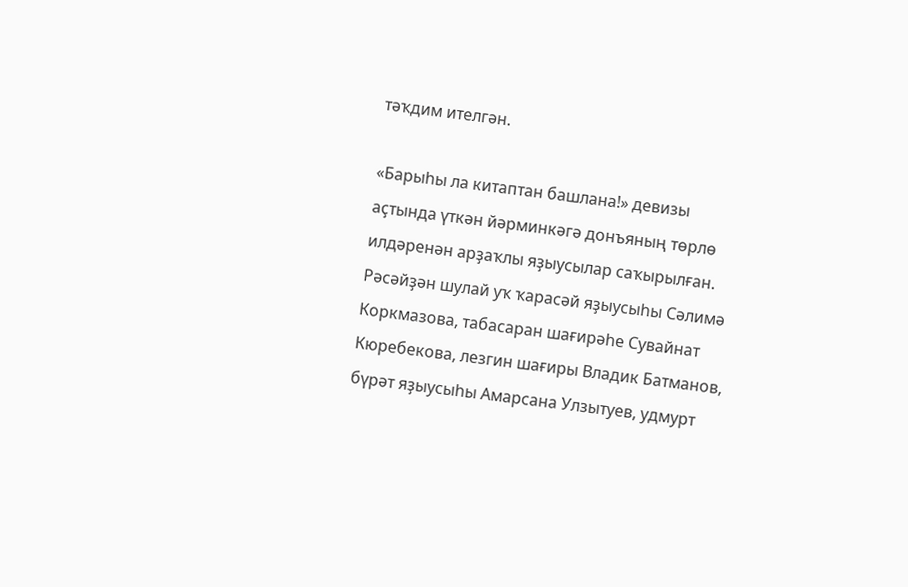тәҡдим ителгән.

«Барыһы ла китаптан башлана!» девизы аҫтында үткән йәрминкәгә донъяның төрлө илдәренән арҙаҡлы яҙыусылар саҡырылған. Рәсәйҙән шулай уҡ ҡарасәй яҙыусыһы Сәлимә Коркмазова, табасаран шағирәһе Сувайнат Кюребекова, лезгин шағиры Владик Батманов, бүрәт яҙыусыһы Амарсана Улзытуев, удмурт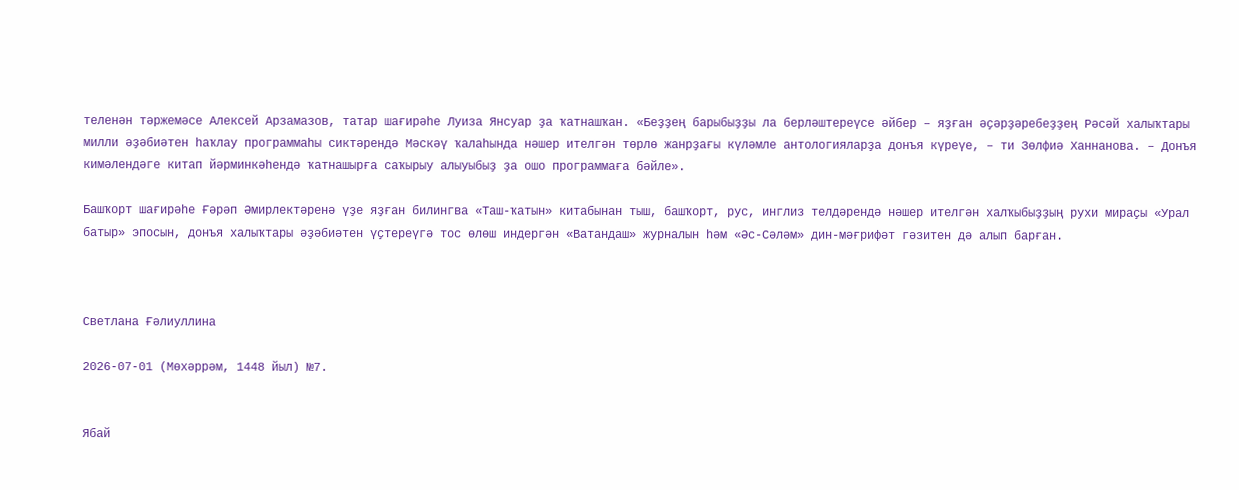теленән тәржемәсе Алексей Арзамазов, татар шағирәһе Луиза Янсуар ҙа ҡатнашҡан. «Беҙҙең барыбыҙҙы ла берләштереүсе әйбер – яҙған әҫәрҙәребеҙҙең Рәсәй халыҡтары милли әҙәбиәтен һаҡлау программаһы сиктәрендә Мәскәү ҡалаһында нәшер ителгән төрлө жанрҙағы күләмле антологияларҙа донъя күреүе, – ти Зөлфиә Ханнанова. – Донъя кимәлендәге китап йәрминкәһендә ҡатнашырға саҡырыу алыуыбыҙ ҙа ошо программаға бәйле».

Башҡорт шағирәһе Ғәрәп Әмирлектәренә үҙе яҙған билингва «Таш-ҡатын» китабынан тыш, башҡорт, рус, инглиз телдәрендә нәшер ителгән халҡыбыҙҙың рухи мираҫы «Урал батыр» эпосын, донъя халыҡтары әҙәбиәтен үҫтереүгә тос өлөш индергән «Ватандаш» журналын һәм «Әс-Сәләм» дин-мәғрифәт гәзитен дә алып барған.



Светлана Ғәлиуллина

2026-07-01 (Мөхәррәм, 1448 йыл) №7.


Ябай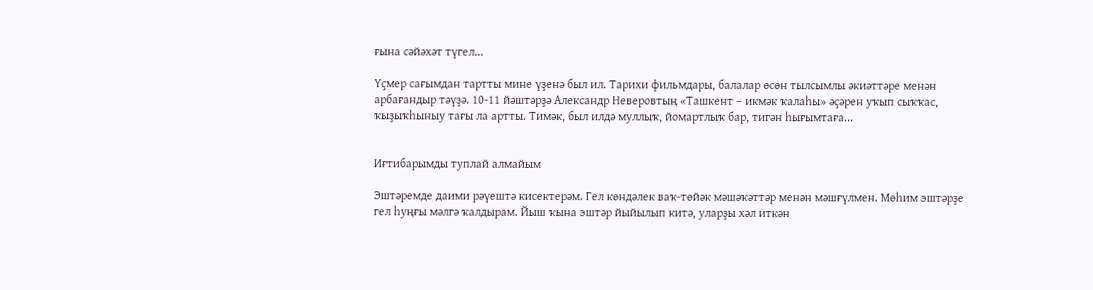ғына сәйәхәт түгел...

Үҫмер сағымдан тартты мине үҙенә был ил. Тарихи фильмдары, балалар өсөн тылсымлы әкиәттәре менән арбағандыр тәүҙә. 10-11 йәштәрҙә Александр Неверовтың «Ташкент – икмәк ҡалаһы» әҫәрен уҡып сыҡҡас, ҡыҙыҡһыныу тағы ла артты. Тимәк, был илдә муллыҡ, йомартлыҡ бар, тигән һығымтаға...


Иғтибарымды туплай алмайым

Эштәремде даими рәүештә кисектерәм. Гел көндәлек ваҡ-төйәк мәшәҡәттәр менән мәшғүлмен. Мөһим эштәрҙе гел һуңғы мәлгә ҡалдырам. Йыш ҡына эштәр йыйылып китә, уларҙы хәл иткән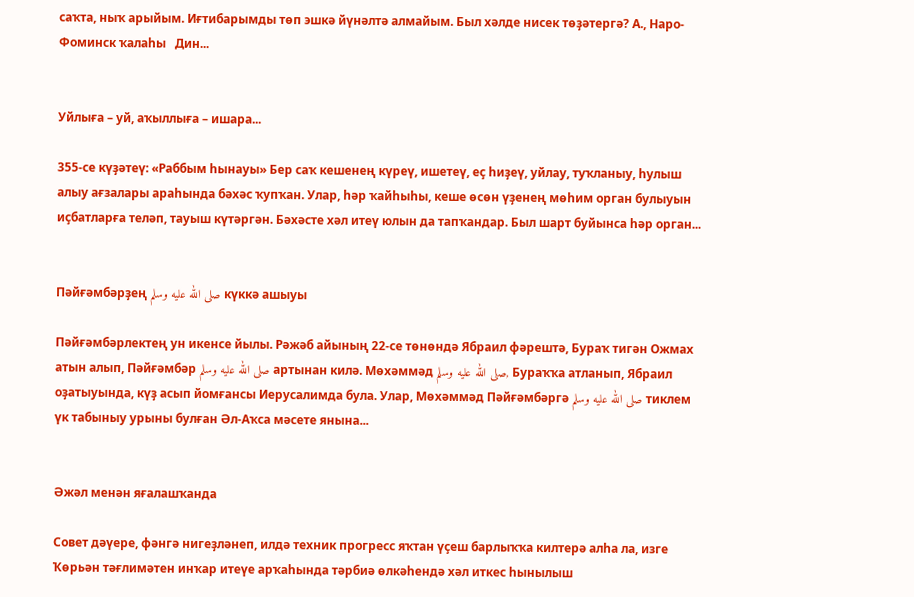саҡта, ныҡ арыйым. Иғтибарымды төп эшкә йүнәлтә алмайым. Был хәлде нисек төҙәтергә? А., Наро-Фоминск ҡалаһы   Дин...


Уйлыға – уй, аҡыллыға – ишара...

355-се күҙәтеү: «Раббым һынауы» Бер саҡ кешенең күреү, ишетеү, еҫ һиҙеү, уйлау, туҡланыу, һулыш алыу ағзалары араһында бәхәс ҡупҡан. Улар, һәр ҡайһыһы, кеше өсөн үҙенең мөһим орган булыуын иҫбатларға теләп, тауыш күтәргән. Бәхәсте хәл итеү юлын да тапҡандар. Был шарт буйынса һәр орган...


Пәйғәмбәрҙең صلى الله عليه وسلم күккә ашыуы

Пәйғәмбәрлектең ун икенсе йылы. Рәжәб айының 22-се төнөндә Ябраил фәрештә, Бураҡ тигән Ожмах атын алып, Пәйғәмбәр صلى الله عليه وسلم артынан килә. Мөхәммәд صلى الله عليه وسلم, Бураҡҡа атланып, Ябраил оҙатыуында, күҙ асып йомғансы Иерусалимда була. Улар, Мөхәммәд Пәйғәмбәргә صلى الله عليه وسلم тиклем үк табыныу урыны булған Әл-Аҡса мәсете янына...


Әжәл менән яғалашҡанда

Совет дәүере, фәнгә нигеҙләнеп, илдә техник прогресс яҡтан үҫеш барлыҡҡа килтерә алһа ла, изге Ҡөрьән тәғлимәтен инҡар итеүе арҡаһында тәрбиә өлкәһендә хәл иткес һынылыш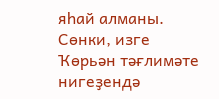яһай алманы. Сөнки, изге Ҡөрьән тәғлимәте нигеҙендә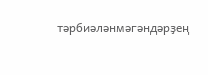тәрбиәләнмәгәндәрҙең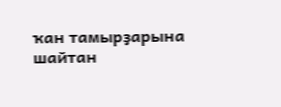ҡан тамырҙарына шайтан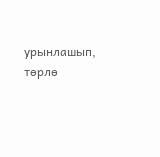урынлашып, төрлө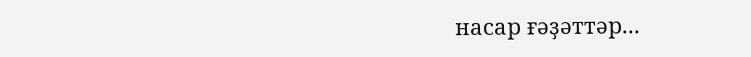насар ғәҙәттәр...